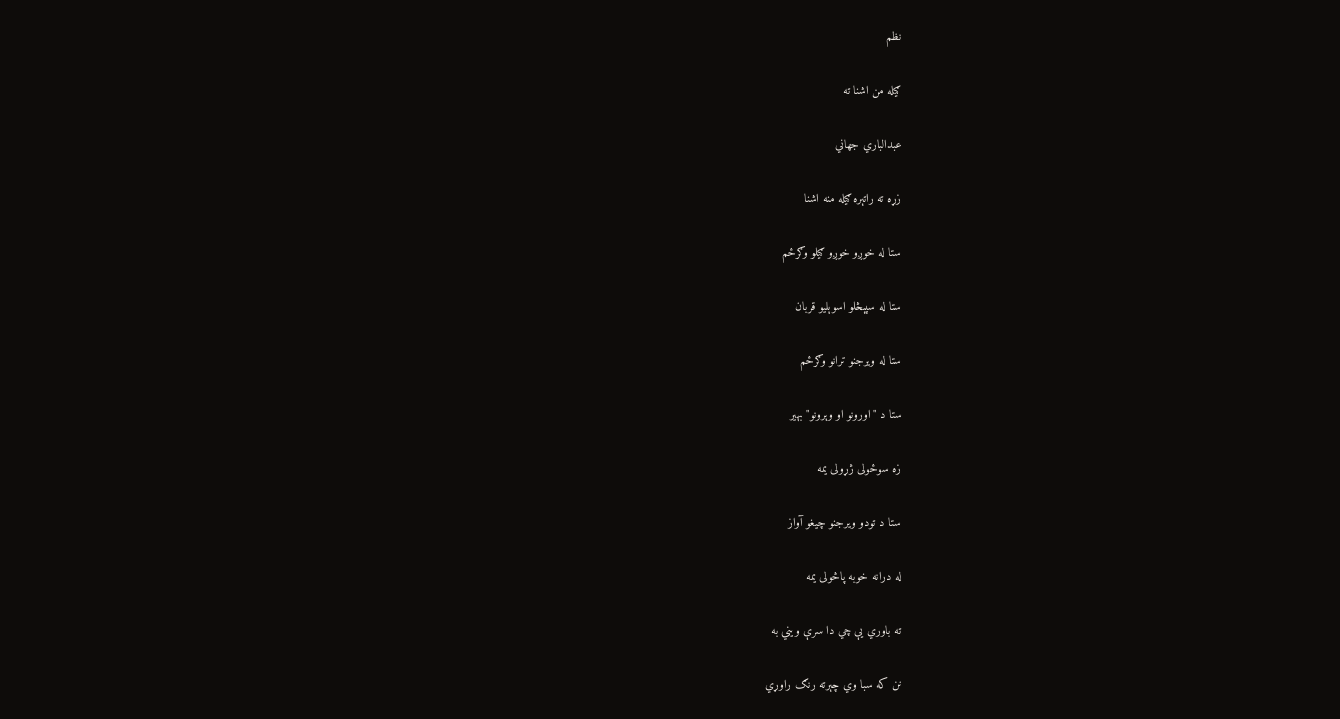نظم

ګيله من اشنا ته

عبدالباري جهاني

زړه ته راتېره ګيله منه اشنا

ستا له خوږو خوږو ګيلو وګرځم

ستا له سپېڅلو اسوېليو قربان

ستا له ويرجنو ترانو وګرځم

ستا د "اورونو او وېرونو" بهير

زه سوځولی ژړولی يمه

ستا د تودو ويرجنو چيغو آواز

له درانه خوبه پاڅولی يمه

ته باوري يې چي دا سرې ويني به

نن که سبا وي چېرته رنګ راوړي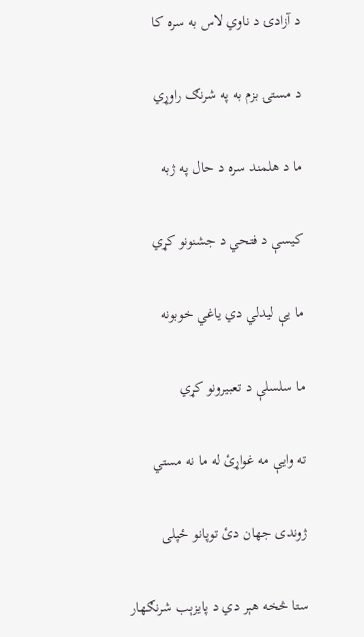د آزادۍ د ناوي لاس به سره کا

د مستۍ بزم به په شرنګ راوړي

ما د هلمند سره د حال په ژبه

کيسې د فتحي د جشنونو کړي

ما يې ليدلي دي ياغي خوبونه

ما سلسلې د تعبيرونو کړي

ته وايې مه غواړئ له ما نه مستي

ژوندی جهان دئ توپانو ځپلی

ستا څخه هېر دي د پايزېب شرنګهار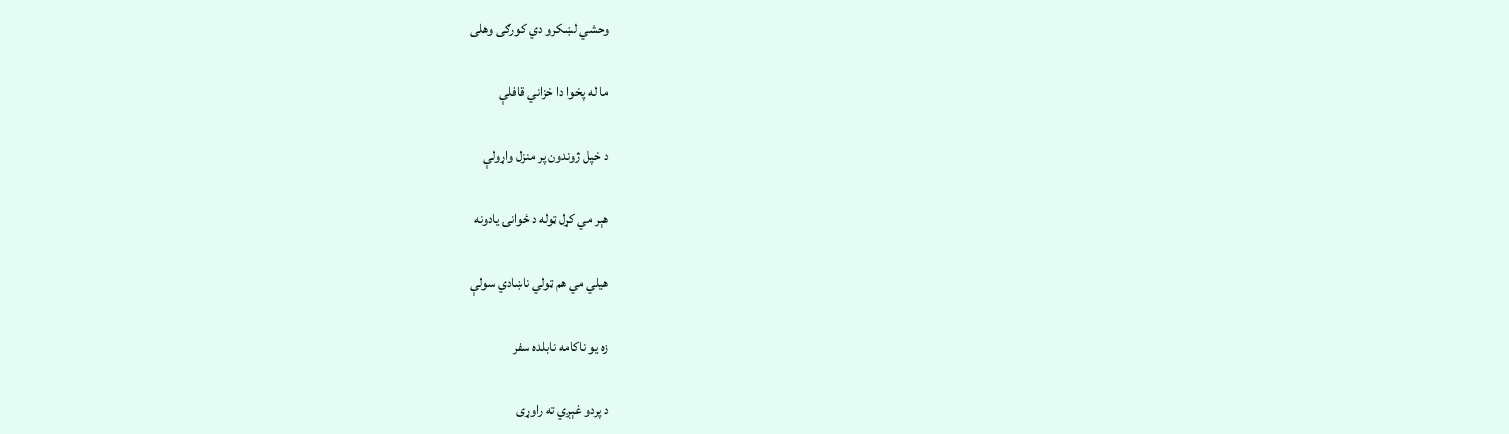وحشي لښکرو دي کورګی وهلی

ما له پخوا دا خزاني قافلې

د خپل ژوندون پر منزل واړولې

هېر مي کړل ټوله د ځوانۍ يادونه

هيلي مي هم ټولي ناښادي سولې

زه يو ناکامه نابلده سفر

د پردو غېږي ته راوړی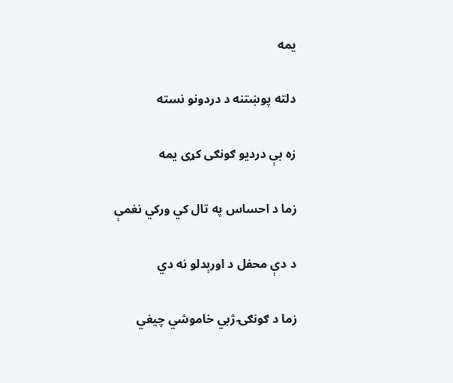يمه

دلته پوښتنه د دردونو نسته

زه بې درديو ګونګی کړی يمه

زما د احساس په تال کي ورکي نغمې

د دې محفل د اورېدلو نه دي

زما د ګونګۍ ژبي خاموشي چيغي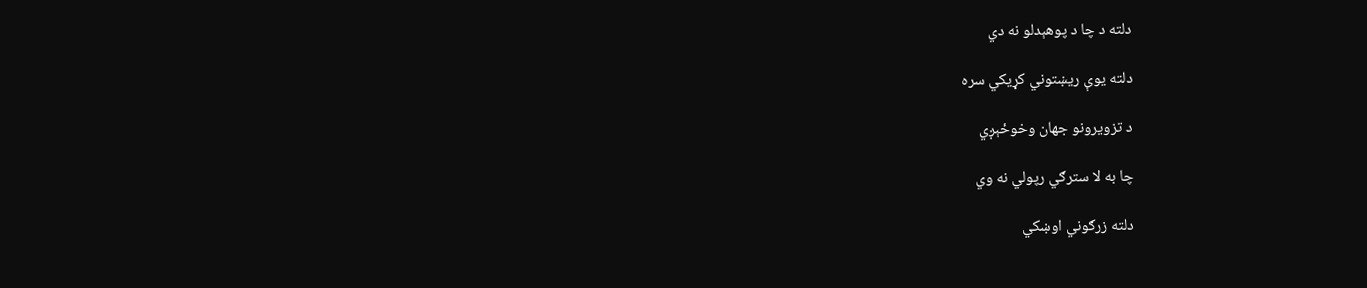دلته د چا د پوهېدلو نه دي

دلته يوې ريښتوني کړيکي سره

د تزويرونو جهان وخوځېږي

چا به لا سترګي رپولي نه وي

دلته زرګوني اوښکي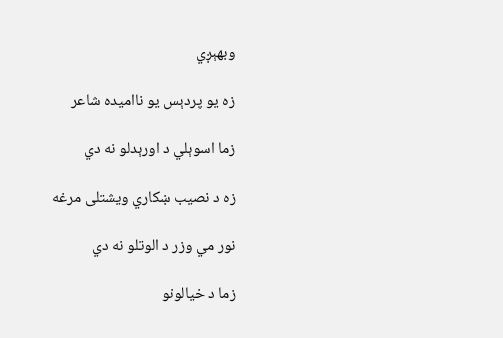وبهېږي

زه يو پردېس يو نااميده شاعر

زما اسوېلي د اورېدلو نه دي

زه د نصيب ښکاري ويشتلی مرغه

نور مي وزر د الوتلو نه دي

زما د خيالونو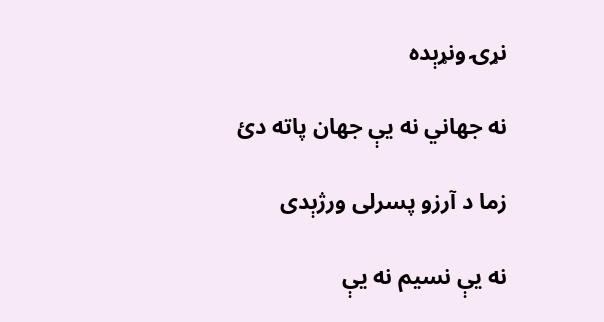نړۍ ونړېده

نه جهاني نه يې جهان پاته دئ

زما د آرزو پسرلی ورژېدی

نه يې نسيم نه يې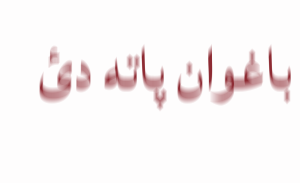باغوان پاته دئ